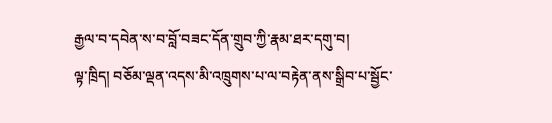རྒྱལ་བ་དབེན་ས་བ་བློ་བཟང་དོན་གྲུབ་ཀྱི་རྣམ་ཐར་དགུ་བ།
ལྟ་ཁྲིད། བཅོམ་ལྡན་འདས་མི་འཁྲུགས་པ་ལ་བརྟེན་ནས་སྒྲིབ་པ་སྦྱོང་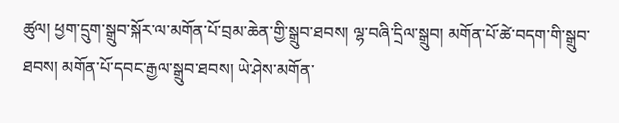ཚུལ། ཕྱག་དྲུག་སྒྲུབ་སྐོར་ལ་མགོན་པོ་བྲམ་ཆེན་གྱི་སྒྲུབ་ཐབས། ལྷ་བཞི་དྲིལ་སྒྲུབ། མགོན་པོ་ཚེ་བདག་གི་སྒྲུབ་ཐབས། མགོན་པོ་དབང་རྒྱལ་སྒྲུབ་ཐབས། ཡེ་ཤེས་མགོན་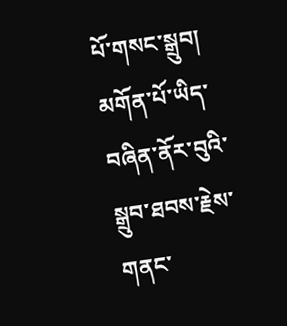པོ་གསང་སྒྲུབ། མགོན་པོ་ཡིད་བཞིན་ནོར་བུའི་སྒྲུབ་ཐབས་རྗེས་གནང་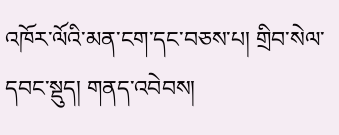འཁོར་ལོའི་མན་ངག་དང་བཅས་པ། གྲིབ་སེལ་དབང་སྡུད། གནད་འབེབས།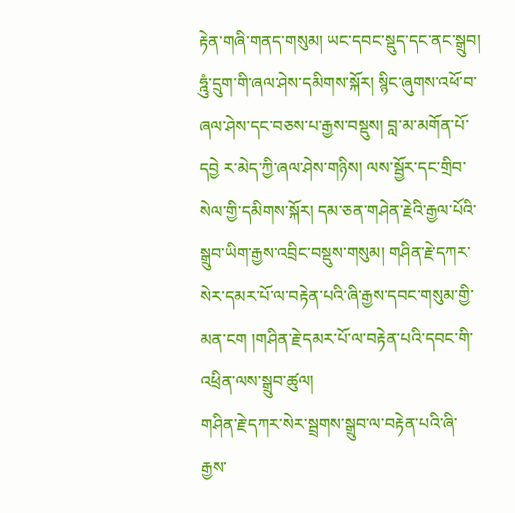རྟེན་གཞི་གནད་གསུམ། ཡང་དབང་སྡུད་དང་ནང་སྒྲུབ། ཧྰུཾ་དྲུག་གི་ཞལ་ཤེས་དམིགས་སྐོར། སྙིང་ཞུགས་འཕོ་བ་ཞལ་ཤེས་དང་བཅས་པ་རྒྱས་བསྡུས། བླ་མ་མགོན་པོ་དབྱེ ར་མེད་ཀྱི་ཞལ་ཤེས་གཉིས། ལས་སྦྱོར་དང་གྲིབ་སེལ་གྱི་དམིགས་སྐོར། དམ་ཅན་གཤེན་རྗེའི་རྒྱལ་པོའི་སྒྲུབ་ཡིག་རྒྱས་འབྲིང་བསྡུས་གསུམ། གཤིན་རྗེ་དཀར་སེར་དམར་པོ་ལ་བརྟེན་པའི་ཞི་རྒྱས་དབང་གསུམ་གྱི་མན་ངག །གཤིན་རྗེ་དམར་པོ་ལ་བརྟེན་པའི་དབང་གི་འཕྲིན་ལས་སྒྲུབ་ཚུལ།
གཤིན་རྗེ་དཀར་སེར་སྦྲགས་སྒྲུབ་ལ་བརྟེན་པའི་ཞི་རྒྱས་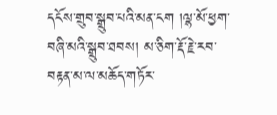དངོས་གྲུབ་སྒྲུབ་པའི་མན་ངག །ལྷ་མོ་ཕྱག་བཞི་མའི་སྒྲུབ་ཐབས། མ་ཅིག་རྡོ་རྗེ་རབ་བརྟན་མ་ལ་མཆོད་གཏོར་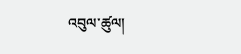འབུལ་ཚུལ།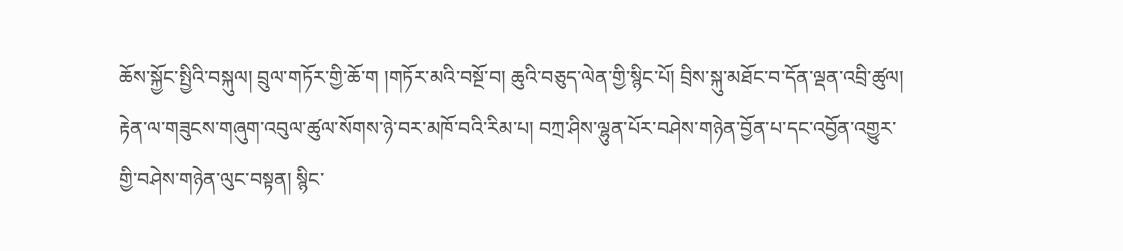ཆོས་སྐྱོང་སྤྱིའི་བསྐུལ། བྲུལ་གཏོར་གྱི་ཆོ་ག །གཏོར་མའི་བསྔོ་བ། ཆུའི་བཅུད་ལེན་གྱི་སྙིང་པོ། བྲིས་སྐུ་མཐོང་བ་དོན་ལྡན་འབྲི་ཚུལ། རྟེན་ལ་གཟུངས་གཞུག་འབུལ་ཚུལ་སོགས་ཉེ་བར་མཁོ་བའི་རིམ་པ། བཀྲ་ཤིས་ལྷུན་པོར་བཤེས་གཉེན་བྱོན་པ་དང་འབྱོན་འགྱུར་གྱི་བཤེས་གཉེན་ལུང་བསྟན། སྙིང་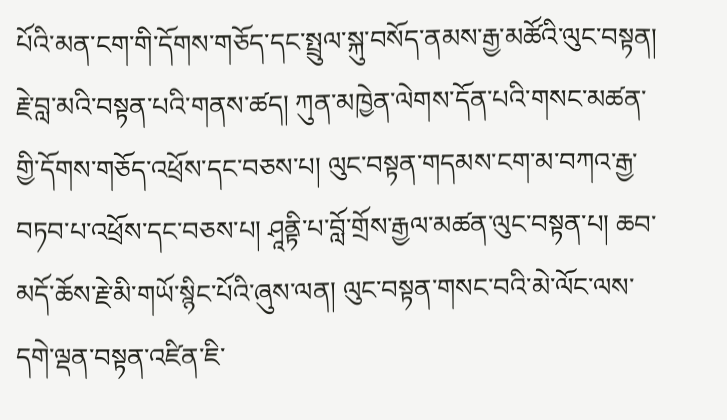པོའི་མན་ངག་གི་དོགས་གཅོད་དང་སྤྲུལ་སྐུ་བསོད་ནམས་རྒྱ་མཚོའི་ལུང་བསྟན། རྗེ་བླ་མའི་བསྟན་པའི་གནས་ཚད། ཀུན་མཁྱེན་ལེགས་དོན་པའི་གསང་མཚན་གྱི་དོགས་གཅོད་འཕྲོས་དང་བཅས་པ། ལུང་བསྟན་གདམས་ངག་མ་བཀའ་རྒྱ་བཏབ་པ་འཕྲོས་དང་བཅས་པ། ཤཱནྟི་པ་བློ་གྲོས་རྒྱལ་མཚན་ལུང་བསྟན་པ། ཆབ་མདོ་ཆོས་རྗེ་མི་གཡོ་སྙིང་པོའི་ཞུས་ལན། ལུང་བསྟན་གསང་བའི་མེ་ལོང་ལས་དགེ་ལྡན་བསྟན་འཛིན་ཇི་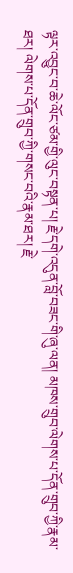ལྟར་འབྱུང་བ་ཆེ་ལོང་ཙམ་གྱི་ལུང་བསྟན་པ། རྗེ་དགེ་འདུན་བློ་བཟང་གི་ཞུ་ལན། མཁས་གྲུབ་ལེགས་པ་དོན་གྲུབ་ཀྱི་རྣམ་ཐར། ལེགས་པ་དོན་གྲུབ་ཀྱི་གསང་བའི་རྣམ་ཐར། རྗེ་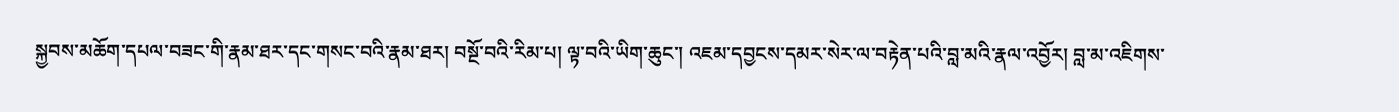སྐྱབས་མཆོག་དཔལ་བཟང་གི་རྣམ་ཐར་དང་གསང་བའི་རྣམ་ཐར། བསྔོ་བའི་རིམ་པ། ལྟ་བའི་ཡིག་ཆུང་། འཇམ་དབྱངས་དམར་སེར་ལ་བརྟེན་པའི་བླ་མའི་རྣལ་འབྱོར། བླ་མ་འཇིགས་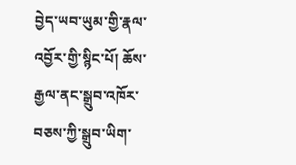བྱེད་ཡབ་ཡུམ་གྱི་རྣལ་འབྱོར་གྱི་སྙིང་པོ། ཆོས་རྒྱལ་ནང་སྒྲུབ་འཁོར་བཅས་ཀྱི་སྒྲུབ་ཡིག་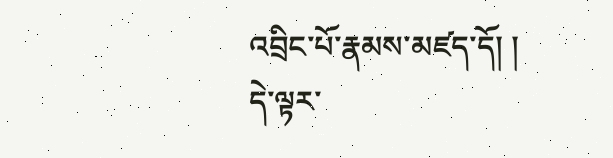འབྲིང་པོ་རྣམས་མཛད་དོ། ། དེ་ལྟར་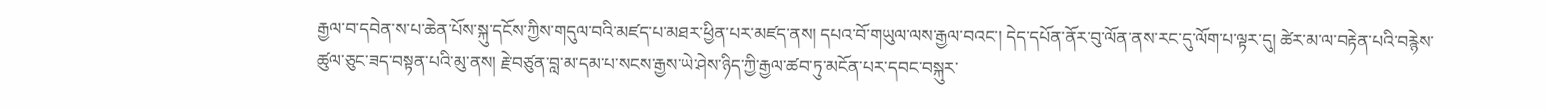རྒྱལ་བ་དབེན་ས་པ་ཆེན་པོས་སྐུ་དངོས་ཀྱིས་གདུལ་བའི་མཛད་པ་མཐར་ཕྱིན་པར་མཛད་ནས། དཔའ་བོ་གཡུལ་ལས་རྒྱལ་བའང་། དེད་དཔོན་ནོར་བུ་ལོན་ནས་རང་དུ་ལོག་པ་ལྟར་དུ། ཚེར་མ་ལ་བརྟེན་པའི་བརྙེས་ཚུལ་ཅུང་ཟད་བསྟན་པའི་མུ་ནས། རྗེ་བཙུན་བླ་མ་དམ་པ་སངས་རྒྱས་ཡེ་ཤེས་ཉིད་ཀྱི་རྒྱལ་ཚབ་ཏུ་མངོན་པར་དབང་བསྐུར་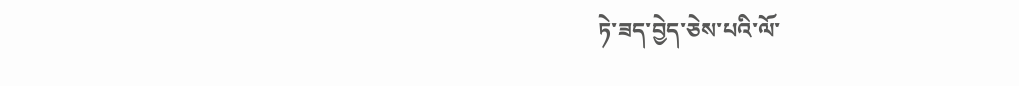ཏེ་ཟད་བྱེད་ཅེས་པའི་ལོ་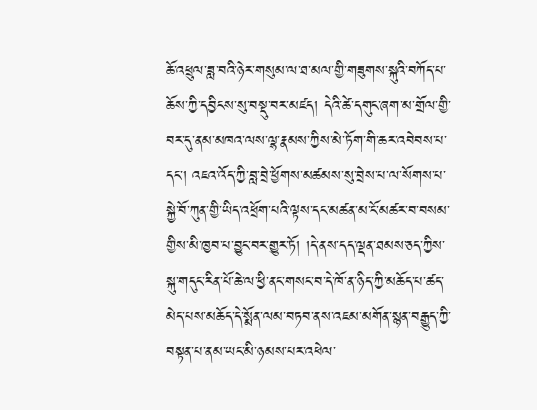ཆོ་འཕྲུལ་ཟླ་བའི་ཉེར་གསུམ་ལ་ཐ་མལ་གྱི་གཟུགས་སྐུའི་བཀོད་པ་ཆོས་ཀྱི་དབྱིངས་སུ་བསྡུ་བར་མཛད། དེའི་ཚེ་དགུང་ཞག་མ་གྲོལ་གྱི་བར་དུ་ནམ་མཁའ་ལས་ལྷ་རྣམས་ཀྱིས་མེ་ཏོག་གི་ཆར་འབེབས་པ་དང་། འཇའ་འོད་ཀྱི་བླ་བྲེ་ཕྱོགས་མཚམས་སུ་བྲེས་པ་ལ་སོགས་པ་སྐྱེ་བོ་ཀུན་གྱི་ཡིད་འཕྲོག་པའི་ལྟས་དང་མཚན་མ་ངོ་མཚར་བ་བསམ་གྱིས་མི་ཁྱབ་པ་བྱུང་བར་གྱུར་ཏོ། །དེ་ནས་དད་ལྡན་ཐམས་ཅད་ཀྱིས་སྐུ་གདུང་རིན་པོ་ཆེ་ལ་ཕྱི་ནང་གསང་བ་དེ་ཁོ་ན་ཉིད་ཀྱི་མཆོད་པ་ཚད་མེད་པས་མཆོད་དེ་སྨོན་ལམ་བཏབ་ནས་འཇམ་མགོན་སྙན་བརྒྱུད་ཀྱི་བསྟན་པ་ནམ་ཡང་མི་ཉམས་པར་འཕེལ་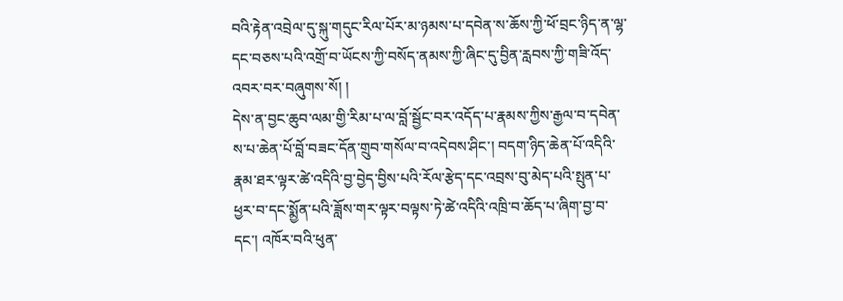བའི་རྟེན་འབྲེལ་དུ་སྐུ་གདུང་རིལ་པོར་མ་ཉམས་པ་དབེན་ས་ཆོས་ཀྱི་ཕོ་བྲང་ཉིད་ན་ལྷ་དང་བཅས་པའི་འགྲོ་བ་ཡོངས་ཀྱི་བསོད་ནམས་ཀྱི་ཞིང་དུ་བྱིན་རླབས་ཀྱི་གཟི་འོད་འབར་བར་བཞུགས་སོ། །
དེས་ན་བྱང་ཆུབ་ལམ་གྱི་རིམ་པ་ལ་བློ་སྦྱོང་བར་འདོད་པ་རྣམས་ཀྱིས་རྒྱལ་བ་དབེན་ས་པ་ཆེན་པོ་བློ་བཟང་དོན་གྲུབ་གསོལ་བ་འདེབས་ཤིང་། བདག་ཉིད་ཆེན་པོ་འདིའི་རྣམ་ཐར་ལྟར་ཚེ་འདིའི་བྱ་བྱེད་བྱིས་པའི་རོལ་རྩེད་དང་འབྲས་བུ་མེད་པའི་སྤུན་པ་ཕྱར་བ་དང་སྨྱོན་པའི་ཟློས་གར་ལྟར་བལྟས་ཏེ་ཚེ་འདིའི་འཁྲི་བ་ཆོད་པ་ཞིག་བྱ་བ་དང་། འཁོར་བའི་ཕུན་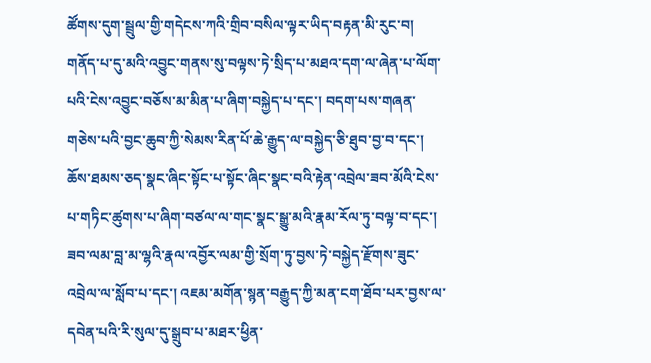ཚོགས་དུག་སྦྲུལ་གྱི་གདེངས་ཀའི་གྲིབ་བསིལ་ལྟར་ཡིད་བརྟན་མི་རུང་བ། གནོད་པ་དུ་མའི་འབྱུང་གནས་སུ་བལྟས་ཏེ་སྲིད་པ་མཐའ་དག་ལ་ཞེན་པ་ལོག་པའི་ངེས་འབྱུང་བཅོས་མ་མིན་པ་ཞིག་བསྐྱེད་པ་དང་། བདག་པས་གཞན་གཅེས་པའི་བྱང་ཆུབ་ཀྱི་སེམས་རིན་པོ་ཆེ་རྒྱུད་ལ་བསྐྱེད་ཅི་ཐུབ་བྱ་བ་དང་། ཆོས་ཐམས་ཅད་སྣང་ཞིང་སྟོང་པ་སྟོང་ཞིང་སྣང་བའི་རྟེན་འབྲེལ་ཟབ་མོའི་ངེས་པ་གཏིང་ཚུགས་པ་ཞིག་བཙལ་ལ་གང་སྣང་སྒྱུ་མའི་རྣམ་རོལ་ཏུ་བལྟ་བ་དང་། ཟབ་ལམ་བླ་མ་ལྷའི་རྣལ་འབྱོར་ལམ་གྱི་སྲོག་ཏུ་བྱས་ཏེ་བསྐྱེད་རྫོགས་ཟུང་འབྲེལ་ལ་སློབ་པ་དང་། འཇམ་མགོན་སྙན་བརྒྱུད་ཀྱི་མན་ངག་ཐོབ་པར་བྱས་ལ་དབེན་པའི་རི་སུལ་དུ་སྒྲུབ་པ་མཐར་ཕྱིན་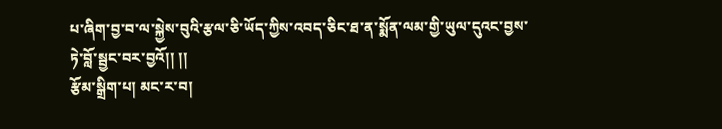པ་ཞིག་བྱ་བ་ལ་སྐྱེས་བུའི་རྩལ་ཅི་ཡོད་ཀྱིས་འབད་ཅིང་ཐ་ན་སྨོན་ལམ་གྱི་ཡུལ་དུའང་བྱས་ཏེ་བློ་སྦྱང་བར་བྱའོ།། །།
རྩོམ་སྒྲིག་པ། མང་ར་བ།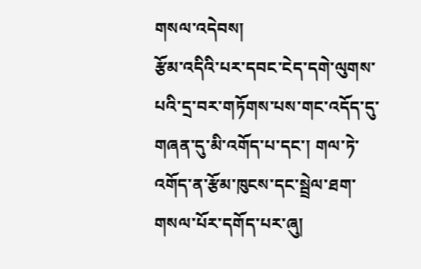གསལ་འདེབས།
རྩོམ་འདིའི་པར་དབང་ངེད་དགེ་ལུགས་པའི་དྲ་བར་གཏོགས་པས་གང་འདོད་དུ་གཞན་དུ་མི་འགོད་པ་དང་། གལ་ཏེ་འགོད་ན་རྩོམ་ཁུངས་དང་སྦྲེལ་ཐག་གསལ་པོར་དགོད་པར་ཞུ།